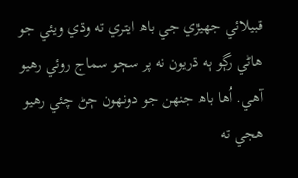قبيلائي جھيڙي جي باھ ايتري ته وڌي ويئي جو هاڻي رڳو ٻه ڌريون نه پر سڄو سماج روئي رهيو آهي. اُها باھ جنهن جو دونهون ڄڻ چئي رهيو هجي ته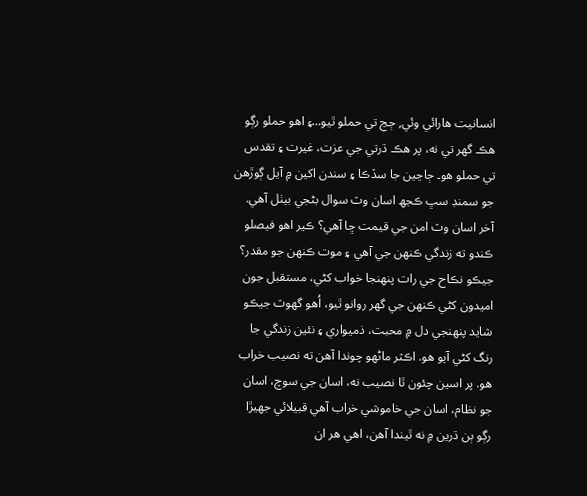انسانيت هارائي وئي, ڄڃ تي حملو ٿيو…۽ اهو حملو رڳو هڪ گهر تي نه، پر هڪ ڌرتي جي عزت، غيرت ۽ تقدس تي حملو هو۔ ڄاڃين جا سڏڪا ۽ سندن اکين ۾ آيل ڳوڙهن جو سمنڊ سڀ ڪجھ اسان وٽ سوال بڻجي بيٺل آهي. آخر اسان وٽ امن جي قيمت ڇا آهي؟ ڪير اهو فيصلو ڪندو ته زندگي ڪنهن جي آهي ۽ موت ڪنهن جو مقدر؟
جيڪو نڪاح جي رات پنهنجا خواب کڻي، مستقبل جون اميدون کڻي ڪنهن جي گهر روانو ٿيو، اُهو گھوٽ جيڪو شايد پنهنجي دل ۾ محبت، ذميواري ۽ نئين زندگي جا رنگ کڻي آيو هو. اڪثر ماڻهو چوندا آهن ته نصيب خراب ھو. پر اسين چئون ٿا نصيب نه، اسان جي سوچ، اسان جو نظام، اسان جي خاموشي خراب آهي قبيلائي جهيڙا رڳو ٻن ڌرين ۾ نه ٿيندا آهن، اهي هر ان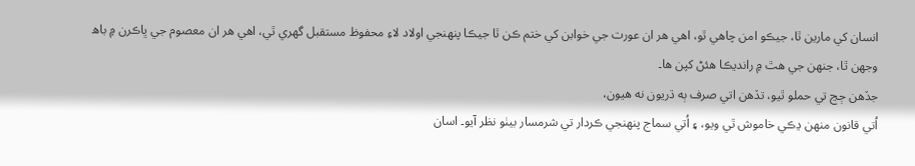انسان کي مارين ٿا، جيڪو امن چاهي ٿو، اهي هر ان عورت جي خوابن کي ختم ڪن ٿا جيڪا پنهنجي اولاد لاءِ محفوظ مستقبل گهري ٿي، اهي هر ان معصوم جي ڀاڪرن ۾ باھ وجهن ٿا، جنهن جي هٿ ۾ رانديڪا هئڻ کپن ها۔
جڏهن ڄڃ تي حملو ٿيو، تڏهن اتي صرف ٻه ڌريون نه ھيون،
اُتي قانون منهن ڍڪي خاموش ٿي ويو، ۽ اُتي سماج پنهنجي ڪردار تي شرمسار بيٺو نظر آيو۔ اسان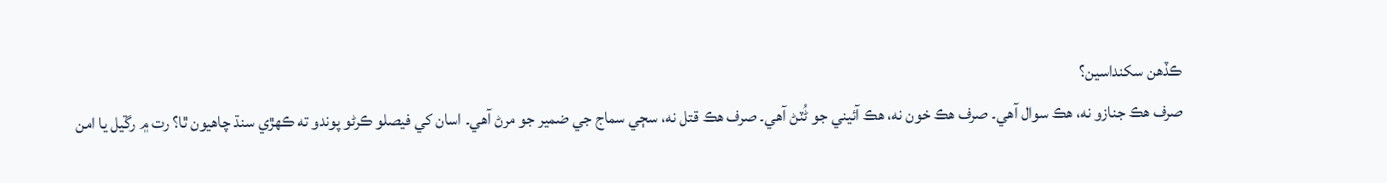ڪڏهن سکنداسين؟
صرف هڪ جنازو نه، هڪ سوال آهي۔ صرف هڪ خون نه، هڪ آئيني جو ٹُٽڻ آهي۔ صرف هڪ قتل نه، سڄي سماج جي ضمير جو مرڻ آهي۔ اسان کي فيصلو ڪرڻو پوندو ته ڪهڙي سنڌ چاهيون ٿا؟ رت ۾ رڱيل يا امن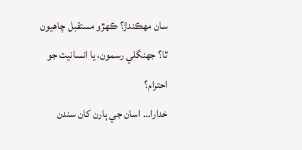سان مهڪندڙ؟ ڪهڙو مستقبل چاهيون ٿا؟ جهنگلي رسمون، يا انسانيت جو احترام؟
خدارا… اسان جي ٻارن کان سندن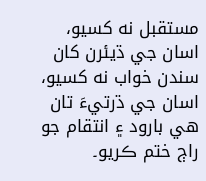مستقبل نه کسيو، اسان جي ڌيئرن کان سندن خواب نه کسيو، اسان جي ڌرتيءَ تان هي بارود ۽ انتقام جو راڄ ختم ڪريو۔